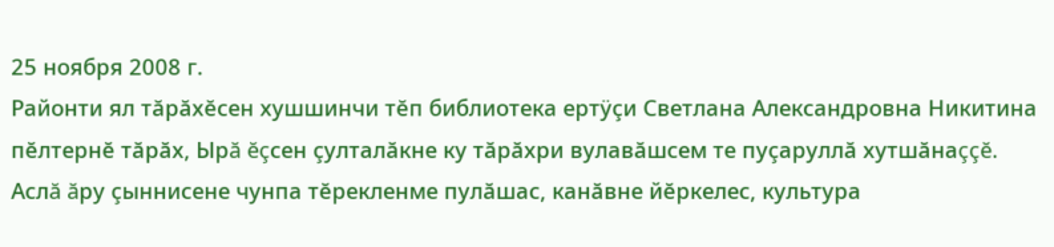25 ноября 2008 г.
Районти ял тăрăхĕсен хушшинчи тĕп библиотека ертÿçи Светлана Александровна Никитина пĕлтернĕ тăрăх, Ырă ĕçсен çулталăкне ку тăрăхри вулавăшсем те пуçаруллă хутшăнаççĕ. Аслă ăру çыннисене чунпа тĕрекленме пулăшас, канăвне йĕркелес, культура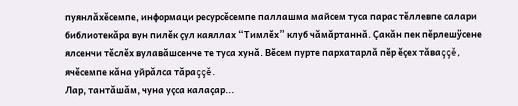пуянлăхĕсемпе, информаци ресурсĕсемпе паллашма майсем туса парас тĕллевпе салари библиотекăра вун пилĕк çул каяллах “Тимлĕх” клуб чăмăртаннă. Çакăн пек пĕрлешÿсене ялсенчи тĕслĕх вулавăшсенче те туса хунă. Вĕсем пурте пархатарлă пĕр ĕçех тăваççĕ, ячĕсемпе кăна уйрăлса тăраççĕ.
Лар, тантăшăм, чуна уçса калаçар...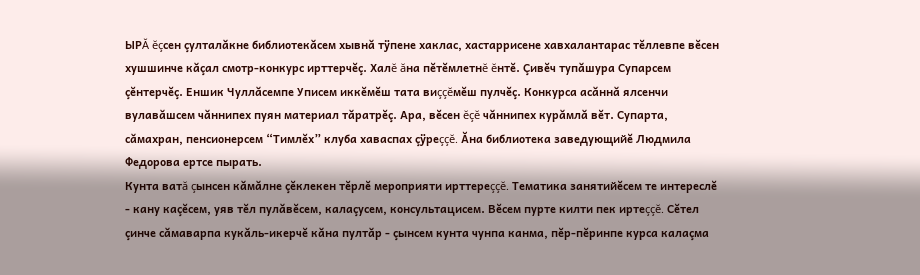ЫРĂ ĕçсен çулталăкне библиотекăсем хывнă тÿпене хаклас, хастаррисене хавхалантарас тĕллевпе вĕсен хушшинче кăçал смотр-конкурс ирттерчĕç. Халĕ ăна пĕтĕмлетнĕ ĕнтĕ. Çивĕч тупăшура Супарсем çĕнтерчĕç. Еншик Чуллăсемпе Уписем иккĕмĕш тата виççĕмĕш пулчĕç. Конкурса асăннă ялсенчи вулавăшсем чăннипех пуян материал тăратрĕç. Ара, вĕсен ĕçĕ чăннипех курăмлă вĕт. Супарта, сăмахран, пенсионерсем “Тимлĕх” клуба хаваспах çÿреççĕ. Ăна библиотека заведующийĕ Людмила Федорова ертсе пырать.
Кунта ватă çынсен кăмăлне çĕклекен тĕрлĕ мероприяти ирттереççĕ. Тематика занятийĕсем те интереслĕ - кану каçĕсем, уяв тĕл пулăвĕсем, калаçусем, консультацисем. Вĕсем пурте килти пек иртеççĕ. Сĕтел çинче сăмаварпа кукăль-икерчĕ кăна пултăр - çынсем кунта чунпа канма, пĕр-пĕринпе курса калаçма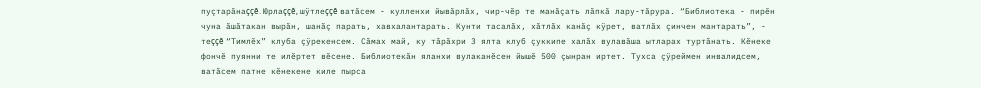пуçтарăнаççĕ. Юрлаççĕ, шÿтлеççĕ ватăсем - кулленхи йывăрлăх, чир-чĕр те манăçать лăпкă лару-тăрура. “Библиотека - пирĕн чуна ăшăтакан вырăн, шанăç парать, хавхалантарать. Кунти тасалăх, хăтлăх канăç кÿрет, ватлăх çинчен мантарать”, - теççĕ “Тимлĕх” клуба çÿрекенсем. Сăмах май, ку тăрăхри 3 ялта клуб çуккипе халăх вулавăша ытларах туртăнать. Кĕнеке фончĕ пуянни те илĕртет вĕсене. Библиотекăн яланхи вулаканĕсен йышĕ 500 çынран иртет. Тухса çÿреймен инвалидсем, ватăсем патне кĕнекене киле пырса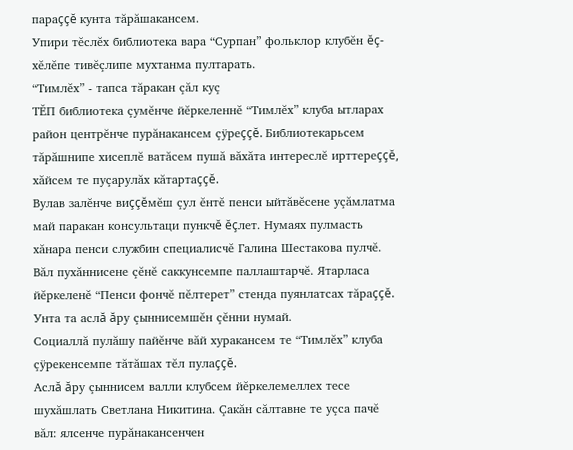параççĕ кунта тăрăшакансем.
Упири тĕслĕх библиотека вара “Сурпан” фольклор клубĕн ĕç-хĕлĕпе тивĕçлипе мухтанма пултарать.
“Тимлĕх” - тапса тăракан çăл куç
ТĔП библиотека çумĕнче йĕркеленнĕ “Тимлĕх” клуба ытларах район центрĕнче пурăнакансем çÿреççĕ. Библиотекарьсем тăрăшнипе хисеплĕ ватăсем пушă вăхăта интереслĕ ирттереççĕ, хăйсем те пуçарулăх кăтартаççĕ.
Вулав залĕнче виççĕмĕш çул ĕнтĕ пенси ыйтăвĕсене уçăмлатма май паракан консультаци пункчĕ ĕçлет. Нумаях пулмасть хăнара пенси службин специалисчĕ Галина Шестакова пулчĕ. Вăл пухăннисене çĕнĕ саккунсемпе паллаштарчĕ. Ятарласа йĕркеленĕ “Пенси фончĕ пĕлтерет” стенда пуянлатсах тăраççĕ. Унта та аслă ăру çыннисемшĕн çĕнни нумай.
Социаллă пулăшу пайĕнче вăй хуракансем те “Тимлĕх” клуба çÿрекенсемпе тăтăшах тĕл пулаççĕ.
Аслă ăру çыннисем валли клубсем йĕркелемеллех тесе шухăшлать Светлана Никитина. Çакăн сăлтавне те уçса пачĕ вăл: ялсенче пурăнакансенчен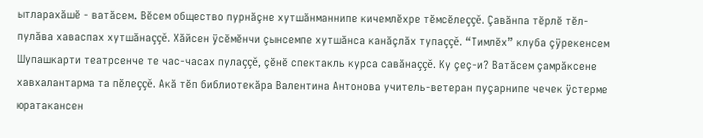ытларахăшĕ - ватăсем. Вĕсем общество пурнăçне хутшăнманнипе кичемлĕхре тĕмсĕлеççĕ. Çавăнпа тĕрлĕ тĕл-пулăва хаваспах хутшăнаççĕ. Хăйсен ÿсĕмĕнчи çынсемпе хутшăнса канăçлăх тупаççĕ. “Тимлĕх” клуба çÿрекенсем Шупашкарти театрсенче те час-часах пулаççĕ, çĕнĕ спектакль курса савăнаççĕ. Ку çеç-и? Ватăсем çамрăксене хавхалантарма та пĕлеççĕ. Акă тĕп библиотекăра Валентина Антонова учитель-ветеран пуçарнипе чечек ÿстерме юратакансен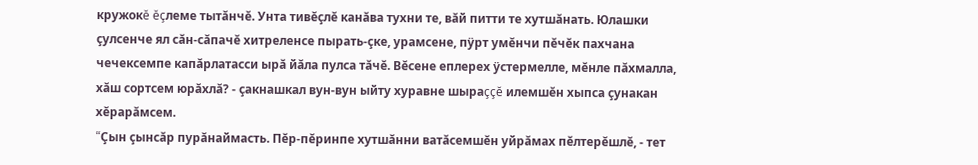кружокĕ ĕçлеме тытăнчĕ. Унта тивĕçлĕ канăва тухни те, вăй питти те хутшăнать. Юлашки çулсенче ял сăн-сăпачĕ хитреленсе пырать-çке, урамсене, пÿрт умĕнчи пĕчĕк пахчана чечексемпе капăрлатасси ырă йăла пулса тăчĕ. Вĕсене еплерех ÿстермелле, мĕнле пăхмалла, хăш сортсем юрăхлă? - çакнашкал вун-вун ыйту хуравне шыраççĕ илемшĕн хыпса çунакан хĕрарăмсем.
“Çын çынсăр пурăнаймасть. Пĕр-пĕринпе хутшăнни ватăсемшĕн уйрăмах пĕлтерĕшлĕ, - тет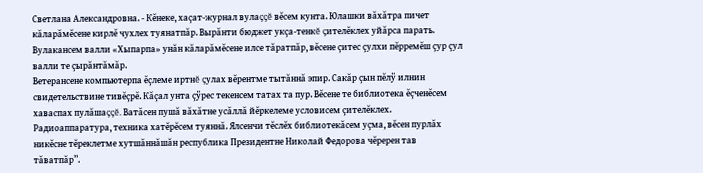Светлана Александровна. - Кĕнеке, хаçат-журнал вулаççĕ вĕсем кунта. Юлашки вăхăтра пичет кăларăмĕсене кирлĕ чухлех туянатпăр. Вырăнти бюджет укçа-тенкĕ çителĕклех уйăрса парать. Вулакансем валли «Хыпарпа» унăн кăларăмĕсене илсе тăратпăр, вĕсене çитес çулхи пĕрремĕш çур çул валли те çырăнтăмăр.
Ветерансене компьютерпа ĕçлеме иртнĕ çулах вĕрентме тытăннă эпир. Сакăр çын пĕлÿ илнин свидетельствине тивĕçрĕ. Кăçал унта çÿрес текенсем татах та пур. Вĕсене те библиотека ĕçченĕсем хаваспах пулăшаççĕ. Ватăсен пушă вăхăтне усăллă йĕркелеме условисем çителĕклех. Радиоаппаратура, техника хатĕрĕсем туяннă. Ялсенчи тĕслĕх библиотекăсем уçма, вĕсен пурлăх никĕсне тĕреклетме хутшăннăшăн республика Президентне Николай Федорова чĕререн тав тăватпăр”.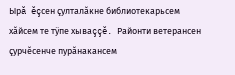Ырă ĕçсен çулталăкне библиотекарьсем хăйсем те тÿпе хываççĕ. Районти ветерансен çурчĕсенче пурăнакансем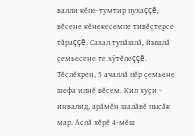валли кĕпе-тумтир пухаççĕ, вĕсене кĕнекесемпе тивĕçтерсе тăраççĕ. Сахал тупăшлă, йышлă çемьесене те хÿтĕлеççĕ. Тĕслĕхрен, 5 ачаллă пĕр çемьене шефа илнĕ вĕсем. Кил хуçи - инвалид, арăмĕн шалăвĕ пысăк мар. Аслă хĕрĕ 4-мĕш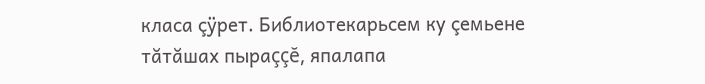класа çÿрет. Библиотекарьсем ку çемьене тăтăшах пыраççĕ, япалапа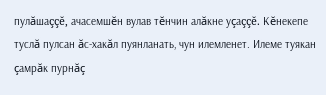пулăшаççĕ, ачасемшĕн вулав тĕнчин алăкне уçаççĕ. Кĕнекепе туслă пулсан ăс-хакăл пуянланать, чун илемленет. Илеме туякан çамрăк пурнăç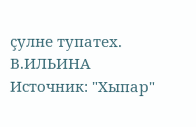çулне тупатех.
В.ИЛЬИНА
Источник: "Хыпар"